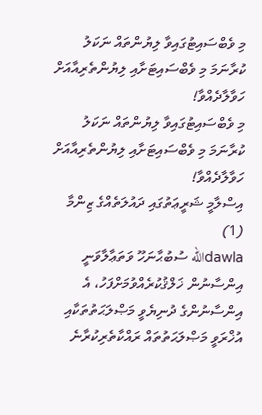މި ވެބްސައިޓުގައިވާ ލިޔުންތައް ނަކަލު ކުރާނަމަ މި ވެބްސައިޓަށާއި ލިޔުންތެރިއާއަށް ހަވާލާދެއްވާ!
މި ވެބްސައިޓުގައިވާ ލިޔުންތައް ނަކަލު ކުރާނަމަ މި ވެބްސައިޓަށާއި ލިޔުންތެރިއާއަށް ހަވާލާދެއްވާ!
އިސްލާމީ ޝަރީޢަތުގައި ދައުލަތެއްގެ ޒިންމާ (1)
dawlaالله ސުބުޙާނަހޫ ވަތަޢާލާވަނީ އިންސާނުން ޚަލްޤުކުރެއްވުމަށްފަހު، އެ އިންސާނުންގެ ދުނިޔެވީ މަޞްލަޙަތުތަކާއި އުޚްރަވީ މަޞްލަޙަތުތައް ރައްކާތެރިކުރާނެ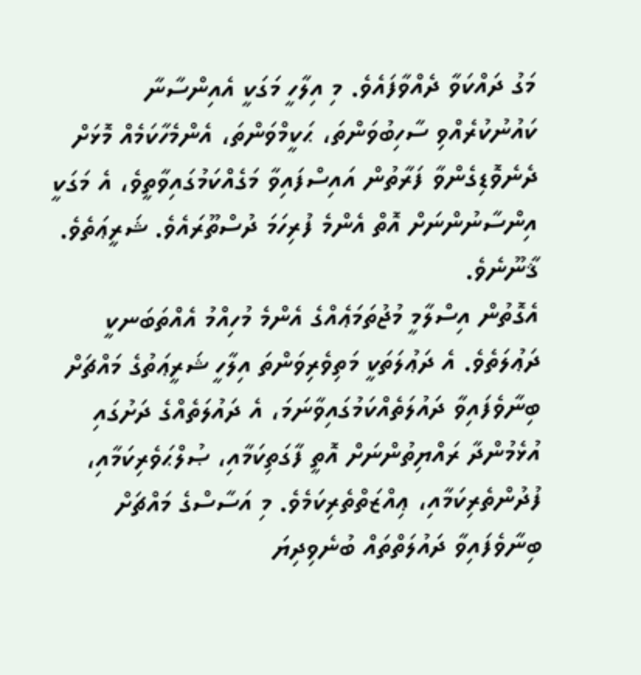މަގު ދައްކަވާ ދެއްވާފައެވެ. މި އިލާހީ މަގަކީ އެއިންސާނާ ކައުނުކުރެއްވި ސާހިބުވަންތަ، ޙަކީމްވަންތަ، އެންމެހާކަމެއް މޮޅަށް ދެނެވޮޑިގެންވާ ފަރާތުން އައިސްފައިވާ މަގެއްކަމުގައިވާތީވެ، އެ މަގަކީ އިންސާނުންނަށް އޮތް އެންމެ ފުރިހަމަ ދުސްތޫރައެވެ. ޝަރީޢަތެވެ. ޤާނޫނެވެ.
އެގޮތުން އިސްލާމީ މުޖުތަމަޢެއްގެ އެންމެ މުހިއްމު އެއްތަބަނކީ ދަޢުލަތެވެ. އެ ދަޢުލަތަކީ މަތިވެރިވަންތަ އިލާހީ ޝަރީޢަތުގެ މައްޗަށް ބިނާވެފައިވާ ދައުލަތެއްކަމުގައިވާނަމަ، އެ ދައުލަތެއްގެ ދަށުގައި އުޅެމުންދާ ރައްޔިތުންނަށް އޮތީ ފާގަތިކަމާއި، ޞުލްޙަވެރިކަމާއި، ފުދުންތެރިކަމާއި، ޢިއްޒަތްތެރިކަމެވެ. މި އަސާސްގެ މައްޗަށް ބިނާވެފައިވާ ދައުލަތްތައް ބުނެވިދިޔަ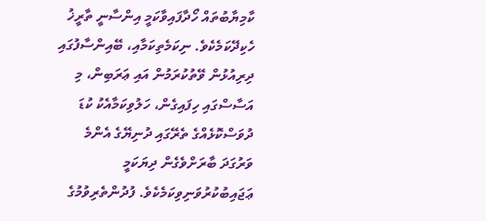ކާމިޔާބުތައް ހޯދާފައިވާކަމީ އިންސާނީ ތާރީޚު ހެކިދޭކަމެކެވެ. ނިކަމެތިކަމާއި، ބޭއިންސާފުގައި ދިރިއުޅުން ވޭތުކުރަމުން އައި ޢަރަބިން، މި އަސާސްގައި ހިފައިގެން، ހަލުވިކަމާއެކު ކުޑަ ދުވަސްކޮޅެއްގެ ތެރޭގައި ދުނިޔޭގެ އެންމެ ވަރުގަދަ ބާރަށްވެގެން ދިޔަކަމީ ޢަޖައިބުކުރުވަނިވިކަމެކެވެ. ފުދުންތެރިވުމުގެ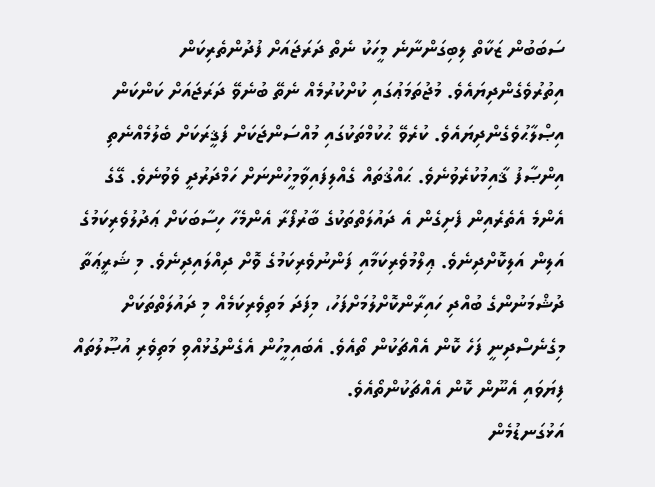ސަބަބުން ޒަކާތް ލިބިގަންނާނެ މީހަކު ނެތް ދަރަޖައަށް ފުދުންތެރިކަން އިތުރުވެގެންދިޔައެވެ. މުޖުތަމަޢުގައި ކުށްކުރުމެއް ނެތޭ ބުނެވޭ ދަރަޖައަށް ކަންކަން އިޞްލާޙުވެގެންދިޔައެވެ. ކުރެވޭ ޙުކުމްތަކުގައި މުއްސަންޖަކަށް ފަޤީރަކަށް ބެލުމެއްނެތި އިންޞާފު ޤާއިމުކުރެވުނެވެ. ޙައްޤުތައް ގެއްލިފައިވާމީހުންނަށް ހަމްދަރުދީ ވެވުނެވެ. ގޭގެ އެންމެ އެތެރެއިން ފެށިގެން އެ ދައުލަތްތަކުގެ ބާރުފޯރާ އެންމެހާ ހިސާބަކަށް ޢަދުލުވެރިކަމުގެ އަލިން އަލިކޮށްދިނެވެ. ޢިލްމުވެރިކަމާއި ފަންނުވެރިކަމުގެ ވޮށް ދިއްލައިދިނެވެ. މި ޝަރީޢަތާ ދުޝްމަނުންގެ ބުއްދި ހައިރާންކޮށްލުމަށްފަހު، މިފަދަ މަތިވެރިކަމެއް މި ދައުލަތްތަކަށް މިގެނެސްދިނީ ފަހެ ކޮން އެއްޗަކުން ތޯއެވެ. އެބައިމީހުން އެގެންގުޅުއްވި މަތިވެރި އުޞޫލުތައް ފިޔަވައި އެނޫން ކޮން އެއްޗަކުންތޯއެވެ.
އަޅުގަނޑުމެން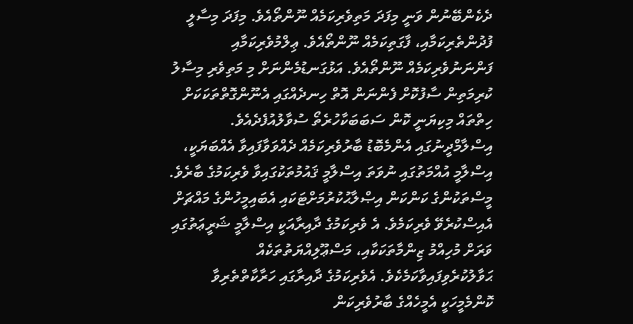ދެކެންބޭނުން ވަނީ މިފަދަ މަތިވެރިކަމެއް ނޫންތޯއެވެ. މިފަދަ މިސާލީ ފުދުންތެރިކަމާއި، ފާގަތިކަމެއް ނޫންތޯއެވެ. ޢިލްމުވެރިކަމާއި ފަންނަނުވެރިކަމެއް ނޫންތޯއެވެ. އަޅުގަނޑުމެންނަށް މި މަތިވެރި މިސާލު ކުރިމަތިން ސާފުކޮށް ފެންނަން އޮތް ހިނދެއްގައި އެނޫންގޮތްތަކަކަށް ހިތްތައް މިކިޔަނީ ކޮން ސަބަބަކާހުރެތޯ ސުވާލުއުފެދެއެވެ.
އިސްލާމްދީނުގައި އެންމެބޮޑު ބާރުވެރިކަމެއް ދެއްވަވާފައިވާ އެއްބަޔަކީ، އިސްލާމީ އުއްމަތުގައި ނުވަތަ އިސްލާމީ ޤައުމުތަކުގައިވާ ވެރިކަމުގެ ބާރެވެ. މީސްތަކުންގެ ކަންކަން އިޞްލާޙުކުރުމަށްޓަކައި އެބައިމީހުންގެ މައްޗަށް އެއިސްކުރެވޭ ވެރިކަމެވެ. އެ ވެރިކަމުގެ ދާއިރާއަކީ އިސްލާމީ ޝަރީޢަތުގައި ވަރަށް މުހިއްމު ޒިންމާތަކަކާއި، މަސްޢޫލިއްޔަތުތަކެއް ޙަވާލުކުރެވިފައިވާކަމެކެވެ. އެވެރިކަމުގެ ދާއިރާގައި ހަރާކާތްތެރިވާ ކޮންމެމީހަކީ އެމީހެއްގެ ބާރުވެރިކަން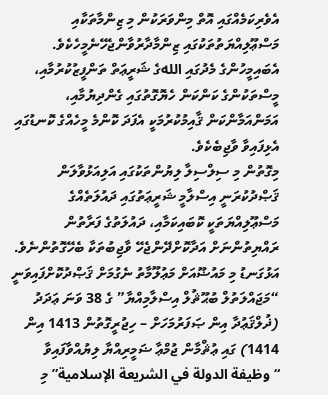އެވެރިކަމެއްގައި އޮތް މިންވަރަކުން މި ޒިންމާތަކާއި މަސްޢޫލިއްޔަތުތަކުގައި ޒިންމާދާރުވާންޖެހޭނެމީހެކެވެ. އެބައިމީހުންގެ މެދުގައި اللهގެ ޝަރީޢަތް ތަންފީޒުކުރުމާއި، މީސްތަކުންގެ ކަންކަން ހެޔޮގޮތުގައި ގެންދިޔުމާއި، އަމަންއަމާންކަން ޤާއިމުކުރުމަކީ އެފަދަ ކޮންމެ މީހެއްގެ ކޮނޑުގައި އެޅިފައިވާ ވާޖިބެކެވެ.
މިގޮތުން މި ސިލްސިލާ ލިޔުންތަކުގައި އަލިއަޅުވާލަން ޤަޞްދުކުރަނީ އިސްލާމީ ޝަރީޢަތުގައި ދައުލަތެއްގެ މަސްޢޫލިއްޔަތަކީ ކޮބައިކަމާއި، ދައުލަތުގެ ފަރާތުން ރައްޔިތުންނަށް އަދާކޮށްދޭންޖެހޭ ވާޖިބުތަކާ ބެހޭގޮތުންނެވެ. އަޅުގަނޑު މި މައުޟޫއަށް މަޢުލޫމާތު ނެގުމަށް ޤަޞްދުކޮށްފައިވަނީ “މަޖައްލަތުލް ބުޙޫޘުލް އިސްލާމިއްޔާ” ގެ 38 ވަނަ ޢަދަދު (ޛުލްޤަޢުދާ އިން ޞަފަރުމަހަށް – ހިޖުރީގޮތުން 1413 އިން 1414) ގައި ޢުޘްމާން ޖުމްޢާ ޟަމީރިއްޔާ ލިޔުއްވާފައިވާ “وظيفة الدولة في الشريعة الإسلامية” މި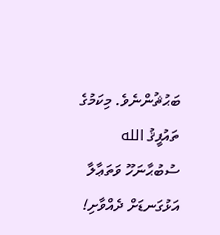ބަޙުޘުންނެވެ. މިކަމުގެ ތައުފީޤު الله ސުބުޙާނަހޫ ވަތަޢާލާ އަޅުގަނޑަށް ދެއްވާށި!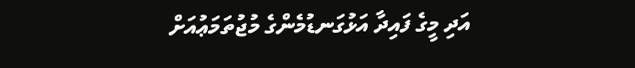އަދި މީގެ ފައިދާ އަޅުގަނޑުމެންގެ މުޖުތަމަޢުއަށް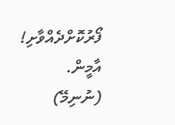ފޯރުކޮށްދެއްވާށި! އާމީން.
(ނުނިމޭ)